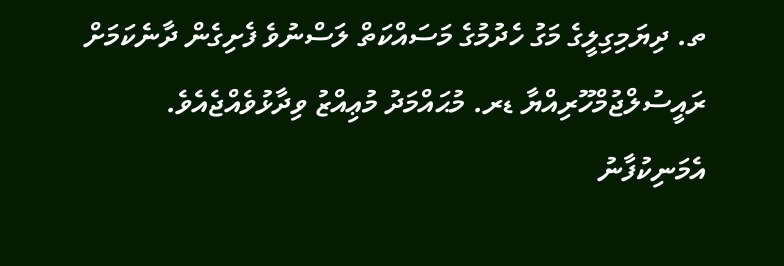ތ. ދިޔަމިގިލީގެ މަގު ހެދުމުގެ މަސައްކަތް ލަސްނުވެ ފެށިގެން ދާނެކަމަށް ރައީސުލްޖުމްހޫރިއްޔާ ޑރ. މުޙައްމަދު މުޢިއްޒު ވިދާޅުވެއްޖެއެވެ.
އެމަނިކުފާނު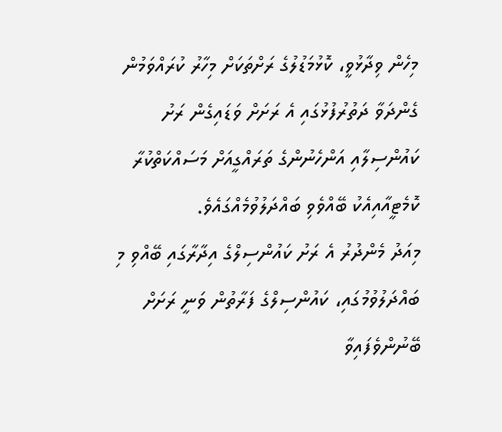މިހެން ވިދާޅުވީ، ކޮޅުމަޑުލުގެ ރަށްތަކަށް މިހާރު ކުރައްވަމުން ގެންދަވާ ދަތުރުފުޅުގައި އެ ރަށަށް ވަޑައިގެން ރަށު ކައުންސިލާއި އަންހެނުންގެ ތަރައްގީއަށް މަސައްކަތްކުރާ ކޮމެޓީއާއިއެކު ބޭއްވެވި ބައްދަލުވުމެއްގައެވެ.
މިއަދު މެންދުރު އެ ރަށު ކައުންސިލްގެ އިދާރާގައި ބޭއްވި މި ބައްދަލުވުމުގައި، ކައުންސިލްގެ ފަރާތުން ވަނީ ރަށަށް ބޭނުންވެފައިވާ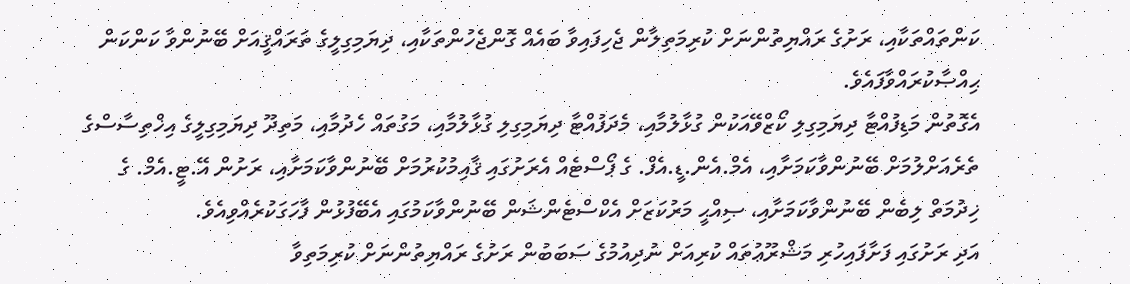ކަންތައްތަކާއި، ރަށުގެ ރައްޔިތުންނަށް ކުރިމަތިލާން ޖެހިފައިވާ ބައެއް ގޮންޖެހުންތަކާއި، ދިޔަމިގިލީގެ ތަރައްޤީއަށް ބޭނުންވާ ކަންކަން ޙިއްޞާކުރައްވާފައެވެ.
އެގޮތުން މަޑިފުއްޓާ ދިޔަމިގިލި ކޯޒްވޭއަކުން ގުޅާލުމާއި، މެދަފުއްޓާ ދިޔަމިގިލި ގުޅާލުމާއި، މަގުތައް ހެދުމާއި، މަތިދޫ ދިޔަމިގިލީގެ އިޚްތިސާސްގެ ތެރެއަށްލުމަށް ބޭނުންވާކަމަށާއި، އެމް.އެން.ޑީ.އެފް. ގެ ޕޯސްޓެއް އެރަށުގައި ޤާއިމުކުރުމަށް ބޭނުންވާކަމަށާއި، ރަށުން އޭ.ޓީ.އެމް. ގެ ޚިދުމަތް ލިބެން ބޭނުންވާކަމަށާއި، ޞިއްޙީ މަރުކަޒަށް އެކްސްޓެންޝަން ބޭނުންވާކަމުގައި އެބޭފުޅުން ފާހަގަކުރެއްވިއެވެ.
އަދި ރަށުގައި ފަށާފައިހުރި މަޝްރޫޢުތައް ކުރިއަށް ނުދިއުމުގެ ސަބަބުން ރަށުގެ ރައްޔިތުންނަށް ކުރިމަތިވާ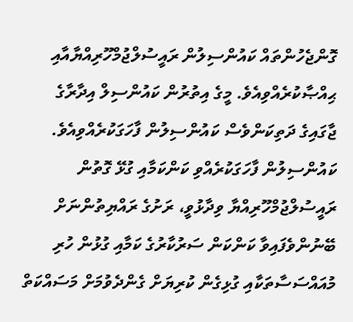ގޮންޖެހުންތައް ކައުންސިލުން ރައީސުލްޖުމްހޫރިއްޔާއާއި ޙިއްޞާކުރެއްވިއެވެ. މީގެ އިތުރުން ކައުންސިލް އިދާރާގެ ޖާގައިގެ ދަތިކަންވެސް ކައުންސިލުން ފާހަގަކުރެއްވިއެވެ.
ކައުންސިލުން ފާހަގަކުރެއްވި ކަންކަމާއި ގުޅޭ ގޮތުން ރައީސުލްޖުމްހޫރިއްޔާ ވިދާޅުވީ، ރަށުގެ ރައްޔިތުންނަށް ބޭނުންވެފައިވާ ކަންކަން ސަރުކާރުގެ ކަމާއި ގުޅުން ހުރި މުއައްސަސާތަކާއި ގުޅިގެން ކުރިޔަށް ގެންދެވުމަށް މަސައްކަތް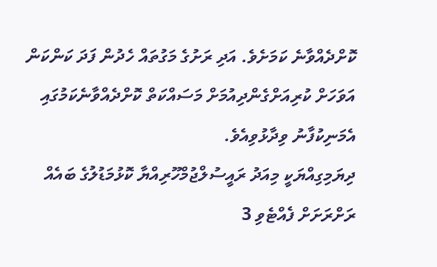ކޮށްދެއްވާނެ ކަމަށެވެ. އަދި ރަށުގެ މަގުތައް ހެދުން ފަދަ ކަންކަން އަވަހަށް ކުރިއަށްގެންދިއުމަށް މަސައްކަތް ކޮށްދެއްވާނެކަމުގައި އެމަނިކުފާނު ވިދާޅުވިއެވެ.
ދިޔަމިގިއްޔަކީ މިއަދު ރައީސުލްޖުމްހޫރިއްޔާ ކޮޅުމަޑުލުގެ ބައެއް ރަށްރަށަށް ފެއްޓެވި 3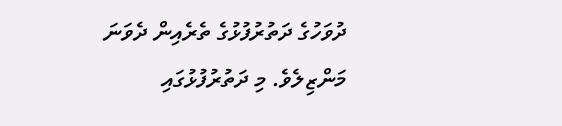ދުވަހުގެ ދަތުރުފުޅުގެ ތެރެއިން ދެވަނަ މަންޒިލެވެ. މި ދަތުރުފުޅުގައި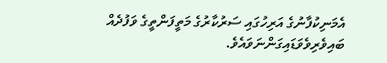އެމަނިކުފާނުގެ އަރިހުގައި ސަރުކާރުގެ މަތީފަންތީގެ ވަފުދެއް ބައިވެރިވެވަޑައިގަންނަވައެވެ.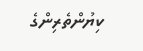ކިޔުންތެރިންގެ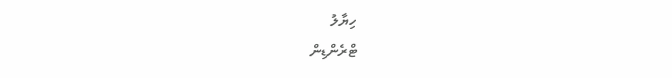ހިޔާލު
ޓްރެންޑިން